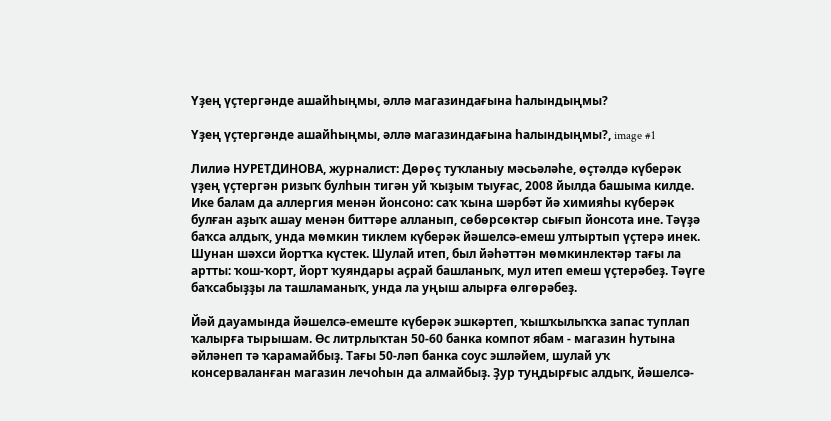Үҙең үҫтергәнде ашайһыңмы, әллә магазиндағына һалындыңмы?

Үҙең үҫтергәнде ашайһыңмы, әллә магазиндағына һалындыңмы?, image #1

Лилиә НУРЕТДИНОВА, журналист: Дөрөҫ туҡланыу мәсьәләһе, өҫтәлдә күберәк үҙең үҫтергән ризыҡ булһын тигән уй ҡыҙым тыуғас, 2008 йылда башыма килде. Ике балам да аллергия менән йонсоно: саҡ ҡына шәрбәт йә химияһы күберәк булған аҙыҡ ашау менән биттәре алланып, сөбөрсөктәр сығып йонсота ине. Тәүҙә баҡса алдыҡ, унда мөмкин тиклем күберәк йәшелсә-емеш ултыртып үҫтерә инек. Шунан шәхси йортҡа күстек. Шулай итеп, был йәһәттән мөмкинлектәр тағы ла артты: ҡош-ҡорт, йорт ҡуяндары аҫрай башланыҡ, мул итеп емеш үҫтерәбеҙ. Тәүге баҡсабыҙҙы ла ташламаныҡ, унда ла уңыш алырға өлгөрәбеҙ.

Йәй дауамында йәшелсә-емеште күберәк эшкәртеп, ҡышҡылыҡҡа запас туплап ҡалырға тырышам. Өс литрлыҡтан 50-60 банка компот ябам - магазин һутына әйләнеп тә ҡарамайбыҙ. Тағы 50-ләп банка соус эшләйем, шулай уҡ консерваланған магазин лечоһын да алмайбыҙ. Ҙур туңдырғыс алдыҡ, йәшелсә-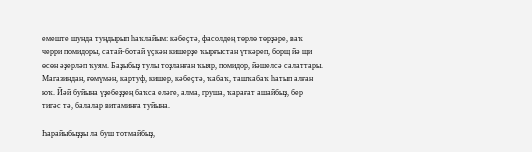емеште шунда туңдырып һаҡлайым: кәбеҫтә, фасолдең төрлө төрҙәре, ваҡ черри помидоры, сатай-ботай үҫкән кишерҙе ҡырғыстан үткәреп, борщ йә щи өсөн әҙерләп ҡуям. Баҙыбыҙ тулы тоҙланған ҡыяр, помидор, йәшелсә салаттары. Магазиндан, ғөмүмән, картуф, кишер, кәбеҫтә, ҡабаҡ, ташҡабаҡ һатып алған юҡ. Йәй буйына үҙебеҙҙең баҡса еләге, алма, груша, ҡарағат ашайбыҙ, бер тигәс тә, балалар витаминға туйына.

Һарайыбыҙҙы ла буш тотмайбыҙ,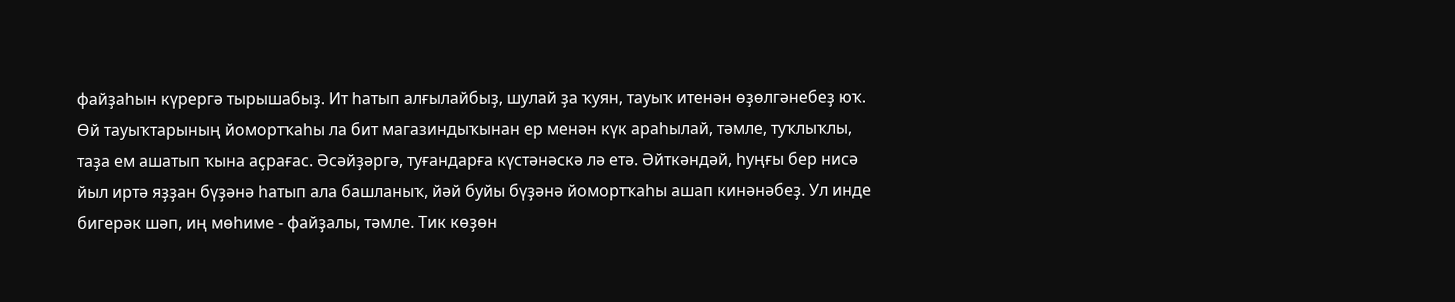файҙаһын күрергә тырышабыҙ. Ит һатып алғылайбыҙ, шулай ҙа ҡуян, тауыҡ итенән өҙөлгәнебеҙ юҡ. Өй тауыҡтарының йомортҡаһы ла бит магазиндыҡынан ер менән күк араһылай, тәмле, туҡлыҡлы, таҙа ем ашатып ҡына аҫрағас. Әсәйҙәргә, туғандарға күстәнәскә лә етә. Әйткәндәй, һуңғы бер нисә йыл иртә яҙҙан бүҙәнә һатып ала башланыҡ, йәй буйы бүҙәнә йомортҡаһы ашап кинәнәбеҙ. Ул инде бигерәк шәп, иң мөһиме - файҙалы, тәмле. Тик көҙөн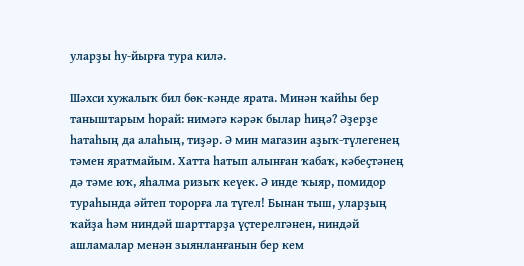уларҙы һу-йырға тура килә.

Шәхси хужалыҡ бил бөк-кәнде ярата. Минән ҡайһы бер таныштарым һорай: нимәгә кәрәк былар һиңә? Әҙерҙе һатаһың да алаһың, тиҙәр. Ә мин магазин аҙыҡ-түлегенең тәмен яратмайым. Хатта һатып алынған ҡабаҡ, кәбеҫтәнең дә тәме юҡ, яһалма ризыҡ кеүек. Ә инде ҡыяр, помидор тураһында әйтеп торорға ла түгел! Бынан тыш, уларҙың ҡайҙа һәм ниндәй шарттарҙа үҫтерелгәнен, ниндәй ашламалар менән зыянланғанын бер кем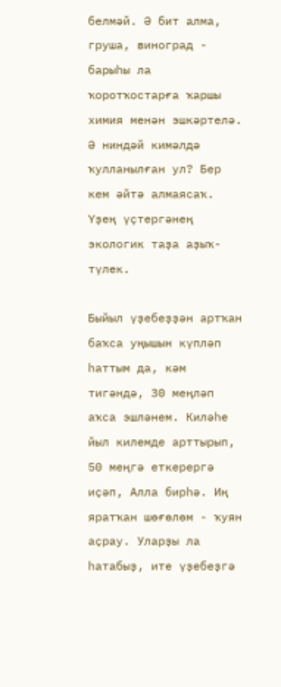белмәй. Ә бит алма, груша, виноград - барыһы ла ҡоротҡостарға ҡаршы химия менән эшкәртелә. Ә ниндәй кимәлдә ҡулланылған ул? Бер кем әйтә алмаясаҡ. Үҙең үҫтергәнең экологик таҙа аҙыҡ-түлек.

Быйыл үҙебеҙҙән артҡан баҡса уңышын күпләп һаттым да, кәм тигәндә, 30 меңләп аҡса эшләнем. Киләһе йыл килемде арттырып, 50 меңгә еткерергә иҫәп, Алла бирһә. Иң яратҡан шөғөлөм - ҡуян аҫрау. Уларҙы ла һатабыҙ, ите үҙебеҙгә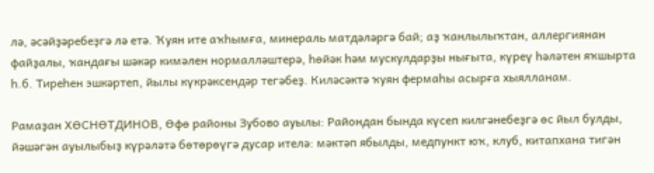лә, әсәйҙәребеҙгә лә етә. Ҡуян ите аҡһымға, минераль матдәләргә бай; аҙ ҡанлылыҡтан, аллергиянан файҙалы, ҡандағы шәкәр кимәлен нормалләштерә, һөйәк һәм мускулдарҙы нығыта, күреү һәләтен яҡшырта һ.б. Тиреһен эшкәртеп, йылы күкрәксендәр тегәбеҙ. Киләсәктә ҡуян фермаһы асырға хыялланам.

Рамаҙан ХӨСНӨТДИНОВ, Өфө районы Зубово ауылы: Райондан бында күсеп килгәнебеҙгә өс йыл булды, йәшәгән ауылыбыҙ күрәләтә бөтөрөүгә дусар ителә: мәктәп ябылды, медпункт юҡ, клуб, китапхана тигән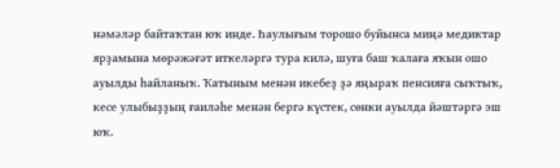нәмәләр байтаҡтан юҡ инде. Һаулығым торошо буйынса миңә медиктар ярҙамына мөрәжәғәт иткеләргә тура килә, шуға баш ҡалаға яҡын ошо ауылды һайланыҡ. Ҡатыным менән икебеҙ ҙә яңыраҡ пенсияға сыҡтыҡ, кесе улыбыҙҙың ғаиләһе менән бергә күстек, сөнки ауылда йәштәргә эш юҡ.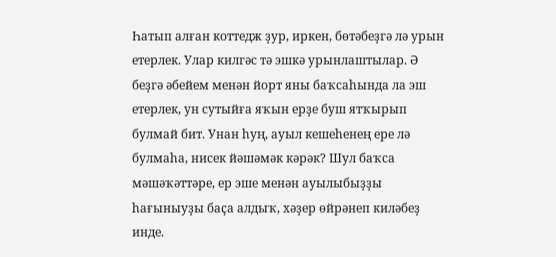Һатып алған коттедж ҙур, иркен, бөтәбеҙгә лә урын етерлек. Улар килгәс тә эшкә урынлаштылар. Ә беҙгә әбейем менән йорт яны баҡсаһында ла эш етерлек, ун сутыйға яҡын ерҙе буш ятҡырып булмай бит. Унан һуң, ауыл кешеһенең ере лә булмаһа, нисек йәшәмәк кәрәк? Шул баҡса мәшәҡәттәре, ер эше менән ауылыбыҙҙы һағыныуҙы баҫа алдыҡ, хәҙер өйрәнеп киләбеҙ инде.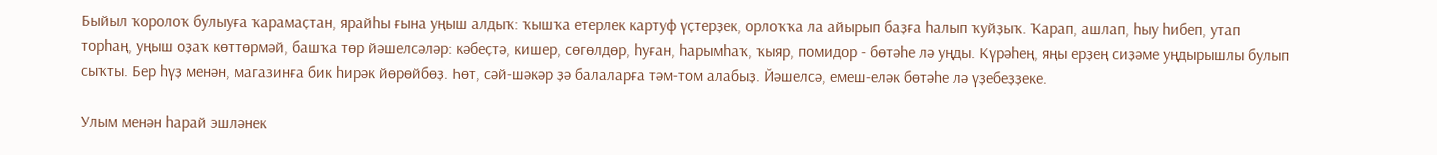Быйыл ҡоролоҡ булыуға ҡарамаҫтан, ярайһы ғына уңыш алдыҡ: ҡышҡа етерлек картуф үҫтерҙек, орлоҡҡа ла айырып баҙға һалып ҡуйҙыҡ. Ҡарап, ашлап, һыу һибеп, утап торһаң, уңыш оҙаҡ көттөрмәй, башҡа төр йәшелсәләр: кәбеҫтә, кишер, сөгөлдөр, һуған, һарымһаҡ, ҡыяр, помидор - бөтәһе лә уңды. Күрәһең, яңы ерҙең сиҙәме уңдырышлы булып сыҡты. Бер һүҙ менән, магазинға бик һирәк йөрөйбөҙ. Һөт, сәй-шәкәр ҙә балаларға тәм-том алабыҙ. Йәшелсә, емеш-еләк бөтәһе лә үҙебеҙҙеке.

Улым менән һарай эшләнек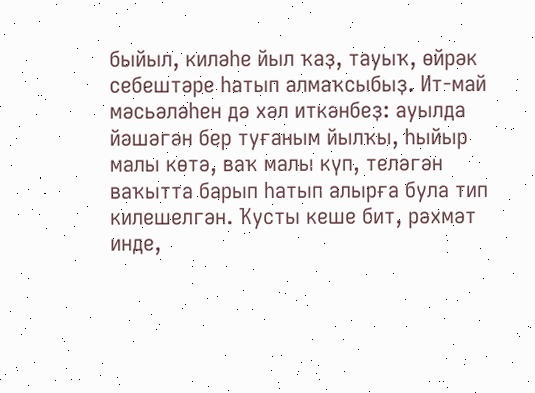быйыл, киләһе йыл ҡаҙ, тауыҡ, өйрәк себештәре һатып алмаҡсыбыҙ. Ит-май мәсьәләһен дә хәл иткәнбеҙ: ауылда йәшәгән бер туғаным йылҡы, һыйыр малы көтә, ваҡ малы күп, теләгән ваҡытта барып һатып алырға була тип килешелгән. Ҡусты кеше бит, рәхмәт инде,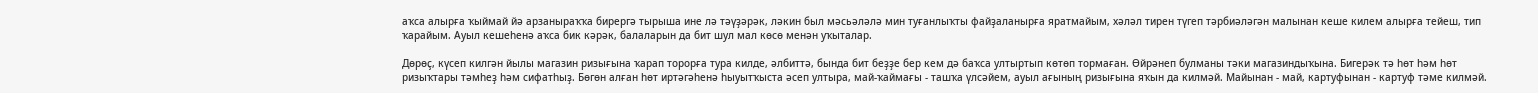аҡса алырға ҡыймай йә арзаныраҡҡа бирергә тырыша ине лә тәүҙәрәк, ләкин был мәсьәләлә мин туғанлыҡты файҙаланырға яратмайым, хәләл тирен түгеп тәрбиәләгән малынан кеше килем алырға тейеш, тип ҡарайым. Ауыл кешеһенә аҡса бик кәрәк, балаларын да бит шул мал көсө менән уҡыталар.

Дөрөҫ, күсеп килгән йылы магазин ризығына ҡарап торорға тура килде, әлбиттә, бында бит беҙҙе бер кем дә баҡса ултыртып көтөп тормаған. Өйрәнеп булманы тәки магазиндыҡына. Бигерәк тә һөт һәм һөт ризыҡтары тәмһеҙ һәм сифатһыҙ. Бөгөн алған һөт иртәгәһенә һыуытҡыста әсеп ултыра, май-ҡаймағы - ташҡа үлсәйем, ауыл ағының ризығына яҡын да килмәй. Майынан - май, картуфынан - картуф тәме килмәй.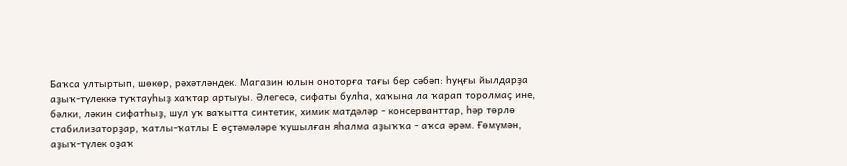Баҡса ултыртып, шөкөр, рәхәтләндек. Магазин юлын оноторға тағы бер сәбәп: һуңғы йылдарҙа аҙыҡ-түлеккә туҡтауһыҙ хаҡтар артыуы. Әлегесә, сифаты булһа, хаҡына ла ҡарап торолмаҫ ине, бәлки, ләкин сифатһыҙ, шул уҡ ваҡытта синтетик, химик матдәләр - консерванттар, һәр төрлө стабилизаторҙар, ҡатлы-ҡатлы Е өҫтәмәләре ҡушылған яһалма аҙыҡҡа - аҡса әрәм. Ғөмүмән, аҙыҡ-түлек оҙаҡ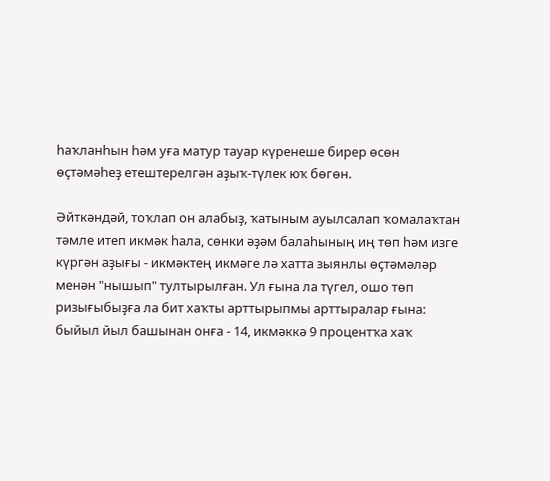һаҡланһын һәм уға матур тауар күренеше бирер өсөн өҫтәмәһеҙ етештерелгән аҙыҡ-түлек юҡ бөгөн.

Әйткәндәй, тоҡлап он алабыҙ, ҡатыным ауылсалап ҡомалаҡтан тәмле итеп икмәк һала, сөнки әҙәм балаһының иң төп һәм изге күргән аҙығы - икмәктең икмәге лә хатта зыянлы өҫтәмәләр менән "нышып" тултырылған. Ул ғына ла түгел, ошо төп ризығыбыҙға ла бит хаҡты арттырыпмы арттыралар ғына: быйыл йыл башынан онға - 14, икмәккә 9 процентҡа хаҡ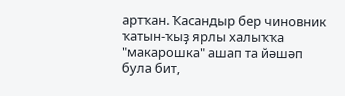артҡан. Ҡасандыр бер чиновник ҡатын-ҡыҙ ярлы халыҡҡа "макарошка" ашап та йәшәп була бит,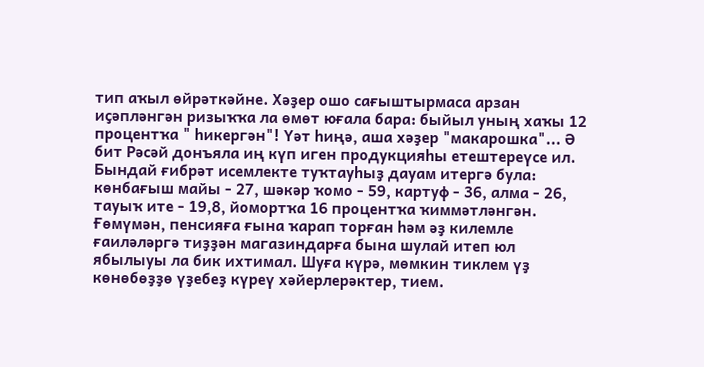тип аҡыл өйрәткәйне. Хәҙер ошо сағыштырмаса арзан иҫәпләнгән ризыҡҡа ла өмөт юғала бара: быйыл уның хаҡы 12 процентҡа " һикергән"! Үәт һиңә, аша хәҙер "макарошка"... Ә бит Рәсәй донъяла иң күп иген продукцияһы етештереүсе ил. Бындай ғибрәт исемлекте туҡтауһыҙ дауам итергә була: көнбағыш майы - 27, шәкәр ҡомо - 59, картуф - 36, алма - 26, тауыҡ ите - 19,8, йомортҡа 16 процентҡа ҡиммәтләнгән. Ғөмүмән, пенсияға ғына ҡарап торған һәм әҙ килемле ғаиләләргә тиҙҙән магазиндарға бына шулай итеп юл ябылыуы ла бик ихтимал. Шуға күрә, мөмкин тиклем үҙ көнөбөҙҙө үҙебеҙ күреү хәйерлерәктер, тием.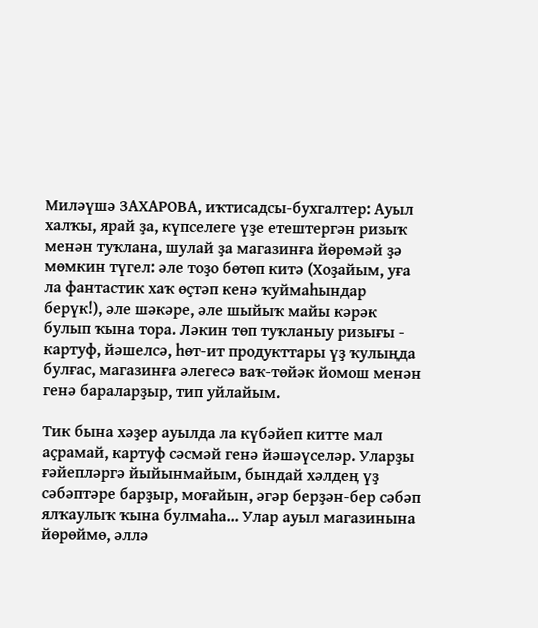Миләүшә ЗАХАРОВА, иҡтисадсы-бухгалтер: Ауыл халҡы, ярай ҙа, күпселеге үҙе етештергән ризыҡ менән туҡлана, шулай ҙа магазинға йөрөмәй ҙә мөмкин түгел: әле тоҙо бөтөп китә (Хоҙайым, уға ла фантастик хаҡ өҫтәп кенә ҡуймаһындар берүк!), әле шәкәре, әле шыйыҡ майы кәрәк булып ҡына тора. Ләкин төп туҡланыу ризығы - картуф, йәшелсә, һөт-ит продукттары үҙ ҡулыңда булғас, магазинға әлегесә ваҡ-төйәк йомош менән генә бараларҙыр, тип уйлайым.

Тик бына хәҙер ауылда ла күбәйеп китте мал аҫрамай, картуф сәсмәй генә йәшәүселәр. Уларҙы ғәйепләргә йыйынмайым, бындай хәлдең үҙ сәбәптәре барҙыр, моғайын, әгәр берҙән-бер сәбәп ялҡаулыҡ ҡына булмаһа... Улар ауыл магазинына йөрөймө, әллә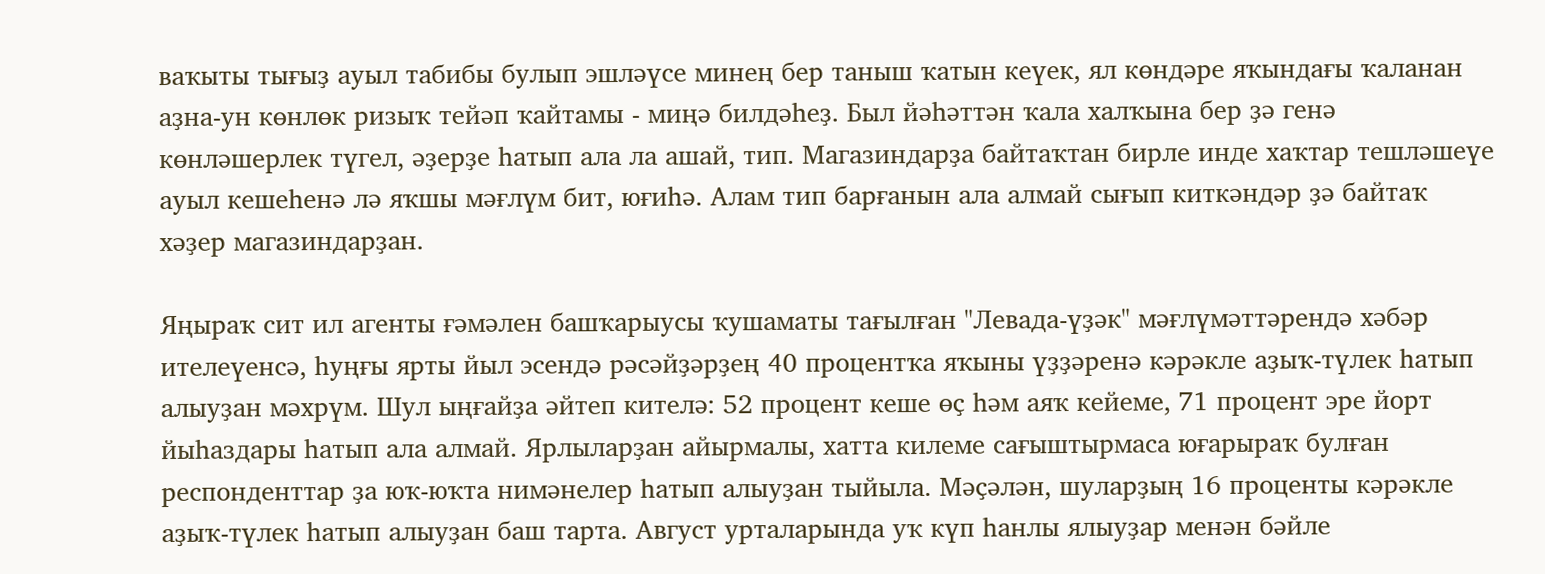ваҡыты тығыҙ ауыл табибы булып эшләүсе минең бер таныш ҡатын кеүек, ял көндәре яҡындағы ҡаланан аҙна-ун көнлөк ризыҡ тейәп ҡайтамы - миңә билдәһеҙ. Был йәһәттән ҡала халҡына бер ҙә генә көнләшерлек түгел, әҙерҙе һатып ала ла ашай, тип. Магазиндарҙа байтаҡтан бирле инде хаҡтар тешләшеүе ауыл кешеһенә лә яҡшы мәғлүм бит, юғиһә. Алам тип барғанын ала алмай сығып киткәндәр ҙә байтаҡ хәҙер магазиндарҙан.

Яңыраҡ сит ил агенты ғәмәлен башҡарыусы ҡушаматы тағылған "Левада-үҙәк" мәғлүмәттәрендә хәбәр ителеүенсә, һуңғы ярты йыл эсендә рәсәйҙәрҙең 40 процентҡа яҡыны үҙҙәренә кәрәкле аҙыҡ-түлек һатып алыуҙан мәхрүм. Шул ыңғайҙа әйтеп кителә: 52 процент кеше өҫ һәм аяҡ кейеме, 71 процент эре йорт йыһаздары һатып ала алмай. Ярлыларҙан айырмалы, хатта килеме сағыштырмаса юғарыраҡ булған респонденттар ҙа юҡ-юҡта нимәнелер һатып алыуҙан тыйыла. Мәҫәлән, шуларҙың 16 проценты кәрәкле аҙыҡ-түлек һатып алыуҙан баш тарта. Август урталарында уҡ күп һанлы ялыуҙар менән бәйле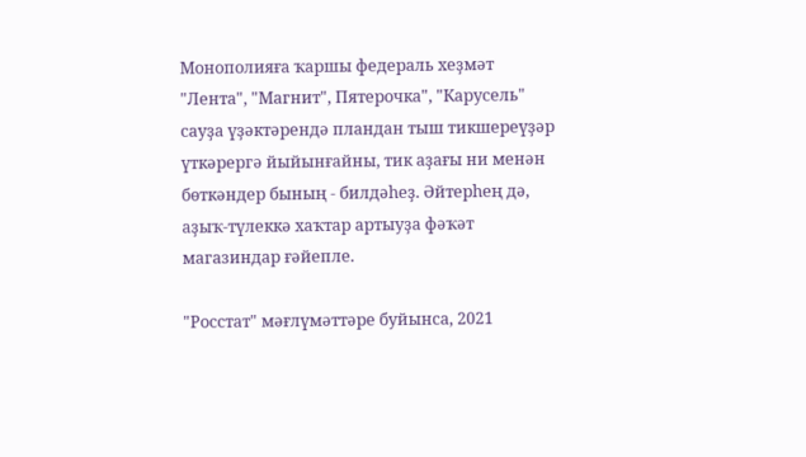Монополияға ҡаршы федераль хеҙмәт "Лента", "Магнит", Пятерочка", "Карусель" сауҙа үҙәктәрендә пландан тыш тикшереүҙәр үткәрергә йыйынғайны, тик аҙағы ни менән бөткәндер бының - билдәһеҙ. Әйтерһең дә, аҙыҡ-түлеккә хаҡтар артыуҙа фәҡәт магазиндар ғәйепле.

"Росстат" мәғлүмәттәре буйынса, 2021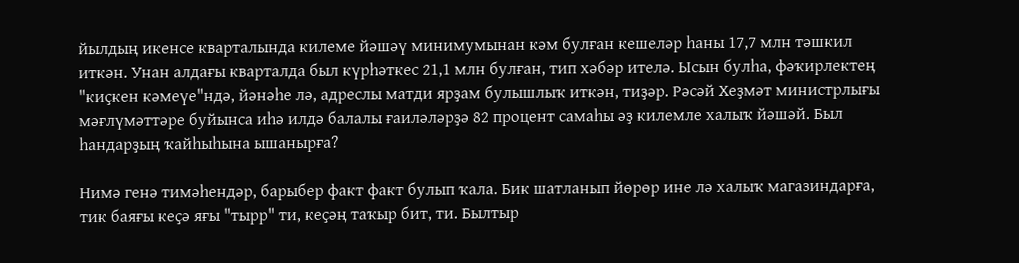йылдың икенсе кварталында килеме йәшәү минимумынан кәм булған кешеләр һаны 17,7 млн тәшкил иткән. Унан алдағы кварталда был күрһәткес 21,1 млн булған, тип хәбәр ителә. Ысын булһа, фәҡирлектең "киҫкен кәмеүе"ндә, йәнәһе лә, адреслы матди ярҙам булышлыҡ иткән, тиҙәр. Рәсәй Хеҙмәт министрлығы мәғлүмәттәре буйынса иһә илдә балалы ғаиләләрҙә 82 процент самаһы әҙ килемле халыҡ йәшәй. Был һандарҙың ҡайһыһына ышанырға?

Нимә генә тимәһендәр, барыбер факт факт булып ҡала. Бик шатланып йөрөр ине лә халыҡ магазиндарға, тик баяғы кеҫә яғы "тырр" ти, кеҫәң таҡыр бит, ти. Былтыр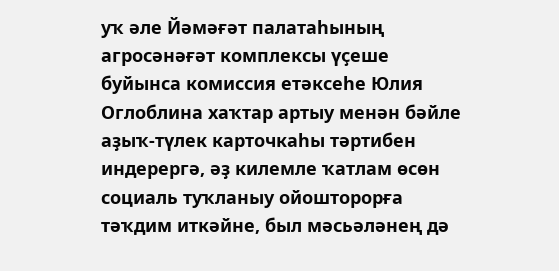уҡ әле Йәмәғәт палатаһының агросәнәғәт комплексы үҫеше буйынса комиссия етәксеһе Юлия Оглоблина хаҡтар артыу менән бәйле аҙыҡ-түлек карточкаһы тәртибен индерергә, әҙ килемле ҡатлам өсөн социаль туҡланыу ойошторорға тәҡдим иткәйне, был мәсьәләнең дә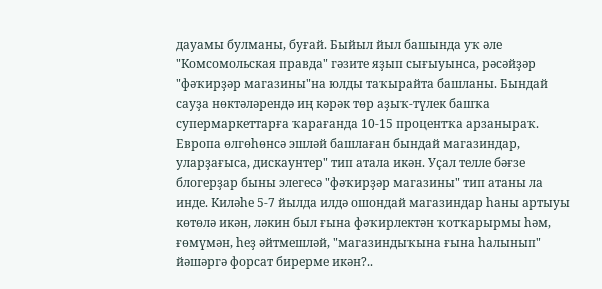дауамы булманы, буғай. Быйыл йыл башында уҡ әле "Комсомольская правда" гәзите яҙып сығыуынса, рәсәйҙәр "фәҡирҙәр магазины"на юлды таҡырайта башланы. Бындай сауҙа нөктәләрендә иң кәрәк төр аҙыҡ-түлек башҡа супермаркеттарға ҡарағанда 10-15 процентҡа арзаныраҡ. Европа өлгөһөнсә эшләй башлаған бындай магазиндар, уларҙағыса, дискаунтер" тип атала икән. Уҫал телле бәғзе блогерҙар быны элегесә "фәҡирҙәр магазины" тип атаны ла инде. Киләһе 5-7 йылда илдә ошондай магазиндар һаны артыуы көтөлә икән, ләкин был ғына фәҡирлектән ҡотҡарырмы һәм, ғөмүмән, һеҙ әйтмешләй, "магазиндыҡына ғына һалынып" йәшәргә форсат бирерме икән?..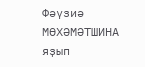Фәүзиә МӨХӘМӘТШИНА яҙып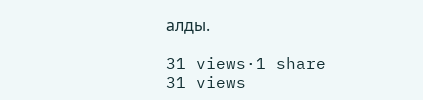алды.

31 views·1 share
31 views